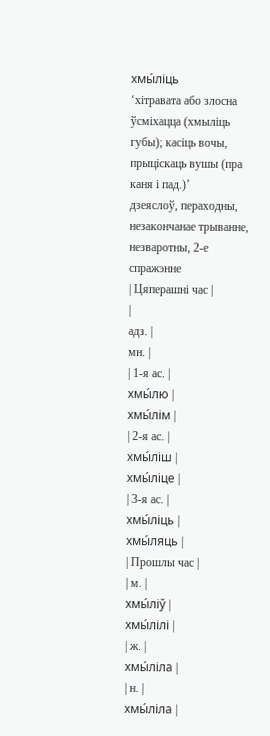хмы́ліць
‘хітравата або злосна ўсміхацца (хмыліць губы); касіць вочы, прыціскаць вушы (пра каня і пад.)’
дзеяслоў, пераходны, незакончанае трыванне, незваротны, 2-е спражэнне
| Цяперашні час |
|
адз. |
мн. |
| 1-я ас. |
хмы́лю |
хмы́лім |
| 2-я ас. |
хмы́ліш |
хмы́ліце |
| 3-я ас. |
хмы́ліць |
хмы́ляць |
| Прошлы час |
| м. |
хмы́ліў |
хмы́лілі |
| ж. |
хмы́ліла |
| н. |
хмы́ліла |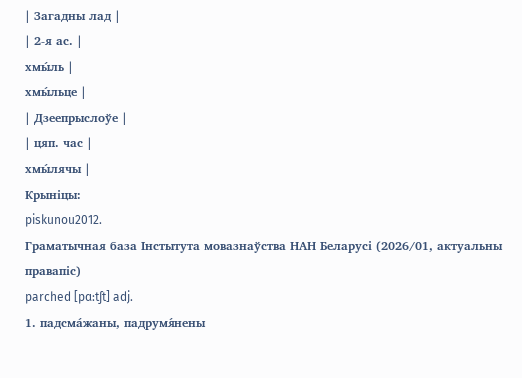| Загадны лад |
| 2-я ас. |
хмы́ль |
хмы́льце |
| Дзеепрыслоўе |
| цяп. час |
хмы́лячы |
Крыніцы:
piskunou2012.
Граматычная база Інстытута мовазнаўства НАН Беларусі (2026/01, актуальны правапіс)
parched [pɑ:tʃt] adj.
1. падсма́жаны, падрумя́нены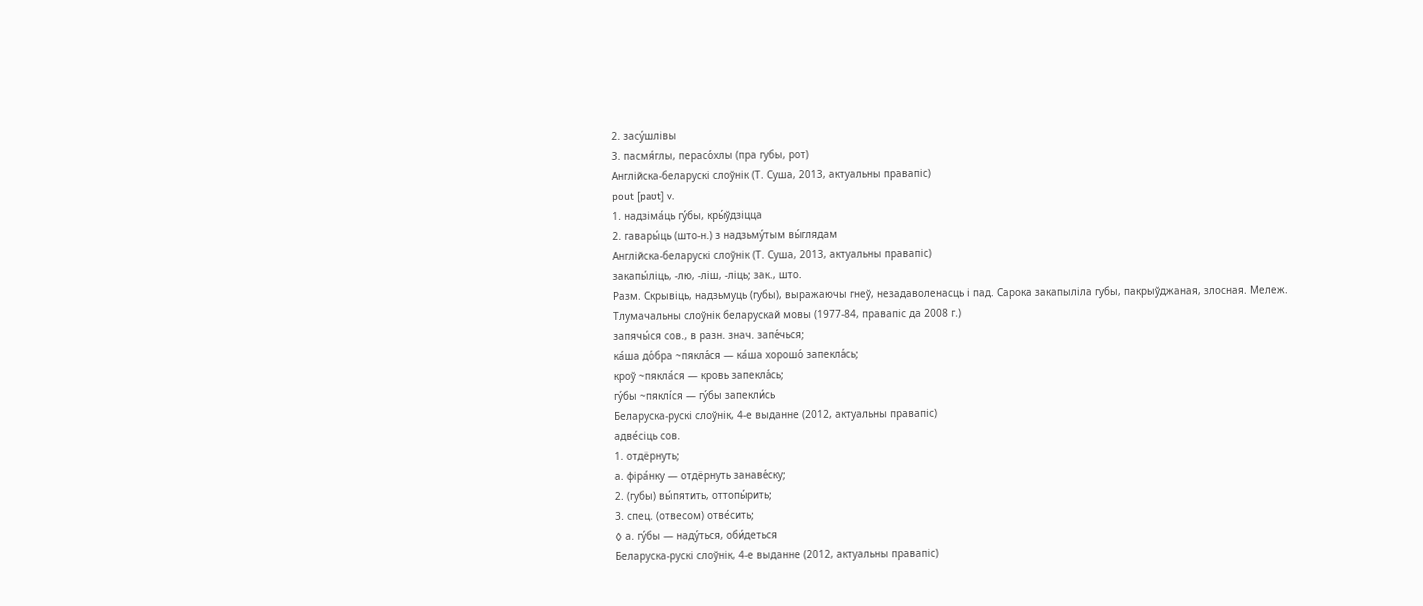2. засу́шлівы
3. пасмя́глы, перасо́хлы (пра губы, рот)
Англійска-беларускі слоўнік (Т. Суша, 2013, актуальны правапіс)
pout [paʊt] v.
1. надзіма́ць гу́бы, кры́ўдзіцца
2. гавары́ць (што-н.) з надзьму́тым вы́глядам
Англійска-беларускі слоўнік (Т. Суша, 2013, актуальны правапіс)
закапы́ліць, ‑лю, ‑ліш, ‑ліць; зак., што.
Разм. Скрывіць, надзьмуць (губы), выражаючы гнеў, незадаволенасць і пад. Сарока закапыліла губы, пакрыўджаная, злосная. Мележ.
Тлумачальны слоўнік беларускай мовы (1977-84, правапіс да 2008 г.)
запячы́ся сов., в разн. знач. запе́чься;
ка́ша до́бра ~пякла́ся — ка́ша хорошо́ запекла́сь;
кроў ~пякла́ся — кровь запекла́сь;
гу́бы ~пяклі́ся — гу́бы запекли́сь
Беларуска-рускі слоўнік, 4-е выданне (2012, актуальны правапіс)
адве́сіць сов.
1. отдёрнуть;
а. фіра́нку — отдёрнуть занаве́ску;
2. (губы) вы́пятить, оттопы́рить;
3. спец. (отвесом) отве́сить;
◊ а. гу́бы — наду́ться, оби́деться
Беларуска-рускі слоўнік, 4-е выданне (2012, актуальны правапіс)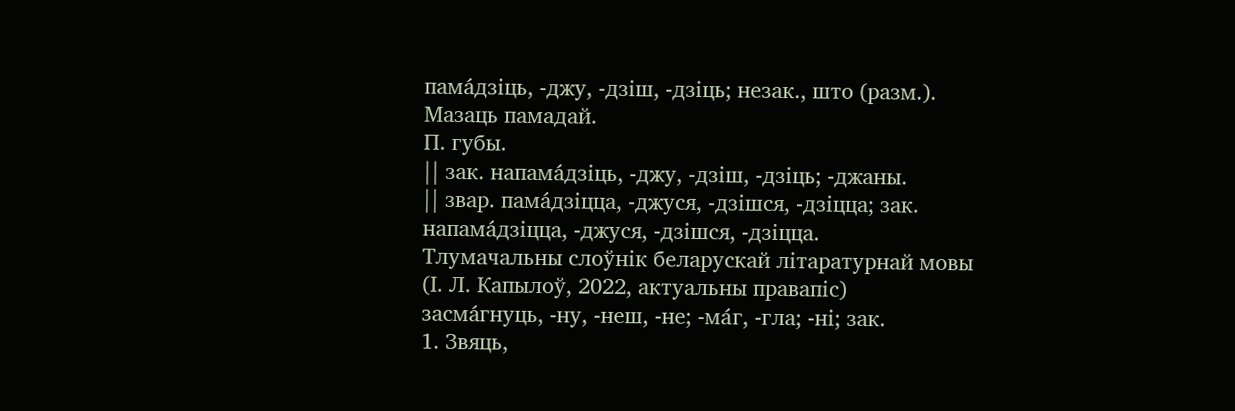пама́дзіць, -джу, -дзіш, -дзіць; незак., што (разм.).
Мазаць памадай.
П. губы.
|| зак. напама́дзіць, -джу, -дзіш, -дзіць; -джаны.
|| звар. пама́дзіцца, -джуся, -дзішся, -дзіцца; зак. напама́дзіцца, -джуся, -дзішся, -дзіцца.
Тлумачальны слоўнік беларускай літаратурнай мовы (І. Л. Капылоў, 2022, актуальны правапіс)
засма́гнуць, -ну, -неш, -не; -ма́г, -гла; -ні; зак.
1. Звяць,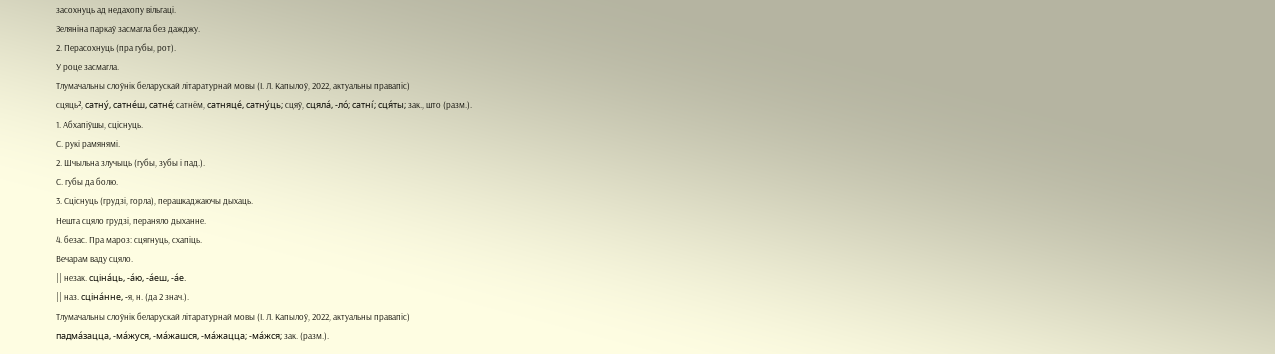засохнуць ад недахопу вільгаці.
Зеляніна паркаў засмагла без дажджу.
2. Перасохнуць (пра губы, рот).
У роце засмагла.
Тлумачальны слоўнік беларускай літаратурнай мовы (І. Л. Капылоў, 2022, актуальны правапіс)
сцяць², сатну́, сатне́ш, сатне́; сатнём, сатняце́, сатну́ць; сцяў, сцяла́, -ло́; сатні́; сця́ты; зак., што (разм.).
1. Абхапіўшы, сціснуць.
С. рукі рамянямі.
2. Шчыльна злучыць (губы, зубы і пад.).
С. губы да болю.
3. Сціснуць (грудзі, горла), перашкаджаючы дыхаць.
Нешта сцяло грудзі, пераняло дыханне.
4. безас. Пра мароз: сцягнуць, схапіць.
Вечарам ваду сцяло.
|| незак. сціна́ць, -а́ю, -а́еш, -а́е.
|| наз. сціна́нне, -я, н. (да 2 знач.).
Тлумачальны слоўнік беларускай літаратурнай мовы (І. Л. Капылоў, 2022, актуальны правапіс)
падма́зацца, -ма́жуся, -ма́жашся, -ма́жацца; -ма́жся; зак. (разм.).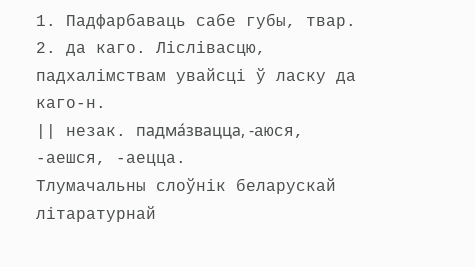1. Падфарбаваць сабе губы, твар.
2. да каго. Ліслівасцю, падхалімствам увайсці ў ласку да каго-н.
|| незак. падма́звацца, -аюся, -аешся, -аецца.
Тлумачальны слоўнік беларускай літаратурнай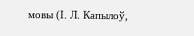мовы (І. Л. Капылоў,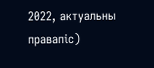2022, актуальны правапіс)